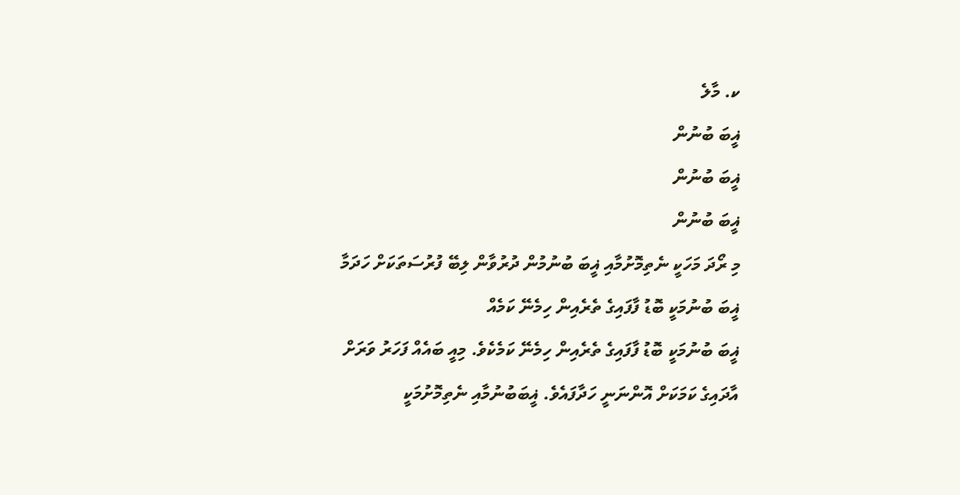ކ. މާލެ
ޣީބަ ބުނުން
ޣީބަ ބުނުން
ޣީބަ ބުނުން
މި ރޯދަ މަހަކީ ނެތިމޮށުމާއި ޣީބަ ބުނުމުން ދުރުވާން ލިބޭ ފުރުސަތަކަށް ހަދަމާ
ޣީބަ ބުނުމަކީ ބޮޑު ފާފައިގެ ތެރެއިން ހިމެނޭ ކަމެއް
ޣީބަ ބުނުމަކީ ބޮޑު ފާފައިގެ ތެރެއިން ހިމެނޭ ކަމެކެވެ. މިއީ ބައެއް ފަހަރު ވަރަށް އާދައިގެ ކަމަކަށް އޮންނަނީ ހަދާފައެވެ. ޣީބަބުނުމާއި ނެތިމޮށުމަކީ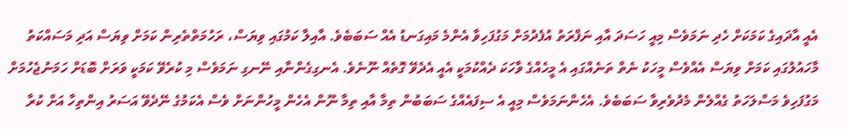އެއީ އާދައިގެ ކަމަކަށް ހެދި ނަމަވެސް މިއީ ހަސަދަ އާއި ނަފްރަތު އުފެދުމަށް މަގުފަހިވާ އެންމެ މައިގަނޑު އެއް ސަބަބެވެ. އާއިލާ ކަމުގައި ވިޔަސް، ރަހުމަތްތެރިން ކަމަށް ވިޔަސް އަދި މަސައްކަތު މާހައުލުގައި ކަމަށް ވިޔަސް އެއްވެސް މީހަކު ނެތް ތަނެއްގައި އެ މީހެއްގެ ވާހަކަ ދެއްކުމަކީ އެއީ އެދެވޭ ގޮތެއް ނޫނެވެ. އެނގިގެންނާއި ނޭނގި ނަމަވެސް މި ކުރެވޭ ކަމަކީ ވަރަށް ބޮޑަށް ހަމަނުޖެހުމަށް މަގުފަހިވެ މަސްލަހަތު ގެއްލެން މެދުވެރިވާ ސަބަބެވެ. އެހެންނަމަވެސް މިއީ އެ ސިފައެއްގެ ސަބަބުން ތިމާ އާއި ތިމާ ނޫން އެހެން މީހުންނަށް ވެސް އެކަމުގެ ނޭދެވޭ އަސަރު އިންތިހާ އަށް ކުރާ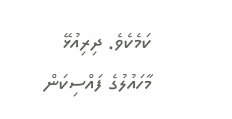ކަމެކެވެ. ދިރިއުޅޭ މާހައުލުގެ ފައްސިކަން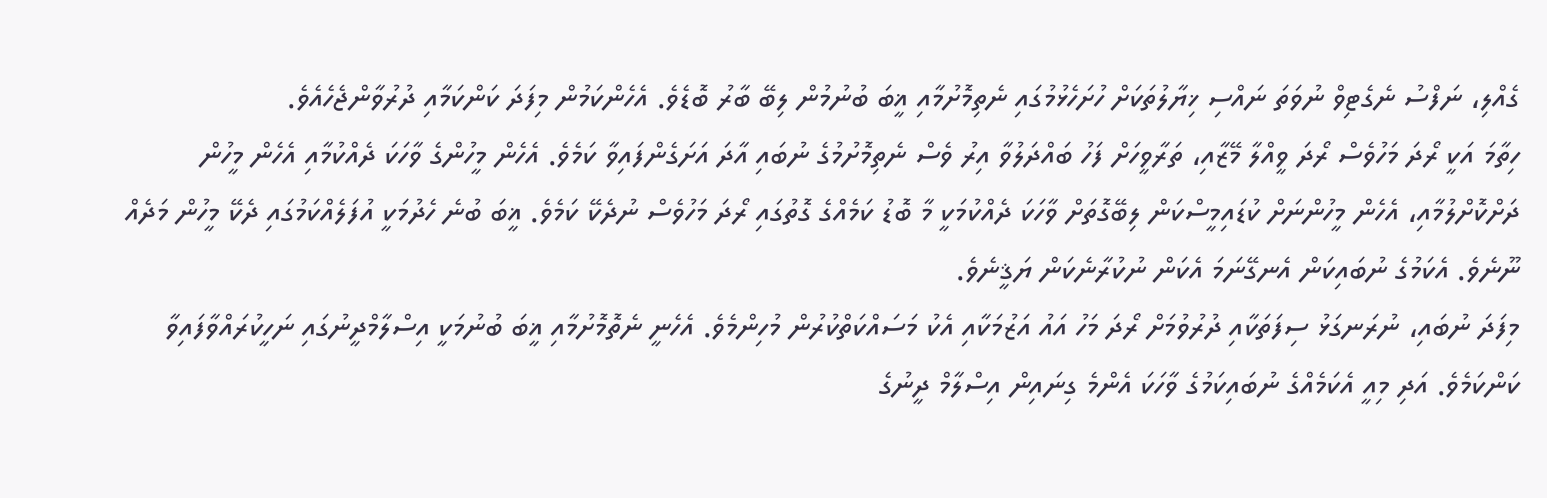ގެއްލި، ނަފްސު ނެގެޓިވް ނުވަތަ ނައްސި ޚިޔާލުތަކަށް ހުށަހެޅުމުގައި ނެތިމޮށުމާއި ޣީބަ ބުނުމުން ލިބޭ ބާރު ބޮޑެވެ. އެހެންކަމުން މިފަދަ ކަންކަމާއި ދުރުވާންޖެހެއެވެ.
ހިތާމަ އަކީ ރޯދަ މަހުވެސް ރޯދަ ވީއްލާ މޭޒާއި، ތަރާވީހަށް ފަހު ބައްދަލުވާ އިރު ވެސް ނެތިމޮށުމުގެ ނުބައި އާދަ އަށަގެންފައިވާ ކަމެވެ. އެހެން މީހުންގެ ވާހަކަ ދެއްކުމާއި އެހެން މީހުން ދަށްކޮށްލުމާއި، އެހެން މީހުންނަށް ކުޑައިމީސްކަން ލިބޭގޮތަށް ވާހަކަ ދެއްކުމަކީ މާ ބޮޑު ކަމެއްގެ ގޮތުގައި ރޯދަ މަހުވެސް ނުދެކޭ ކަމެވެ. ޣީބަ ބުނެ ހެދުމަކީ އުފަލެއްކަމުގައި ދެކޭ މީހުން މަދެއް ނޫނެވެ. އެކަމުގެ ނުބައިކަން އެނގޭނަމަ އެކަން ނުކުރާނެކަން ޔަޤީނެވެ.
މިފަދަ ނުބައި، ނުރަނގަޅު ސިފަތަކާއި ދުރުވުމަށް ރޯދަ މަހު އައު އަޒުމަކާއި އެކު މަސައްކަތްކުރުން މުހިންމެވެ. އެހެނީ ނެތޮމޮށުމާއި ޣީބަ ބުނުމަކީ އިސްލާމްދީނުގައި ނަހީކުރައްވާފައިވާ ކަންކަމެވެ. އަދި މިއީ އެކަމެއްގެ ނުބައިކަމުގެ ވާހަކަ އެންމެ ގިނައިން އިސްލާމް ދީނުގެ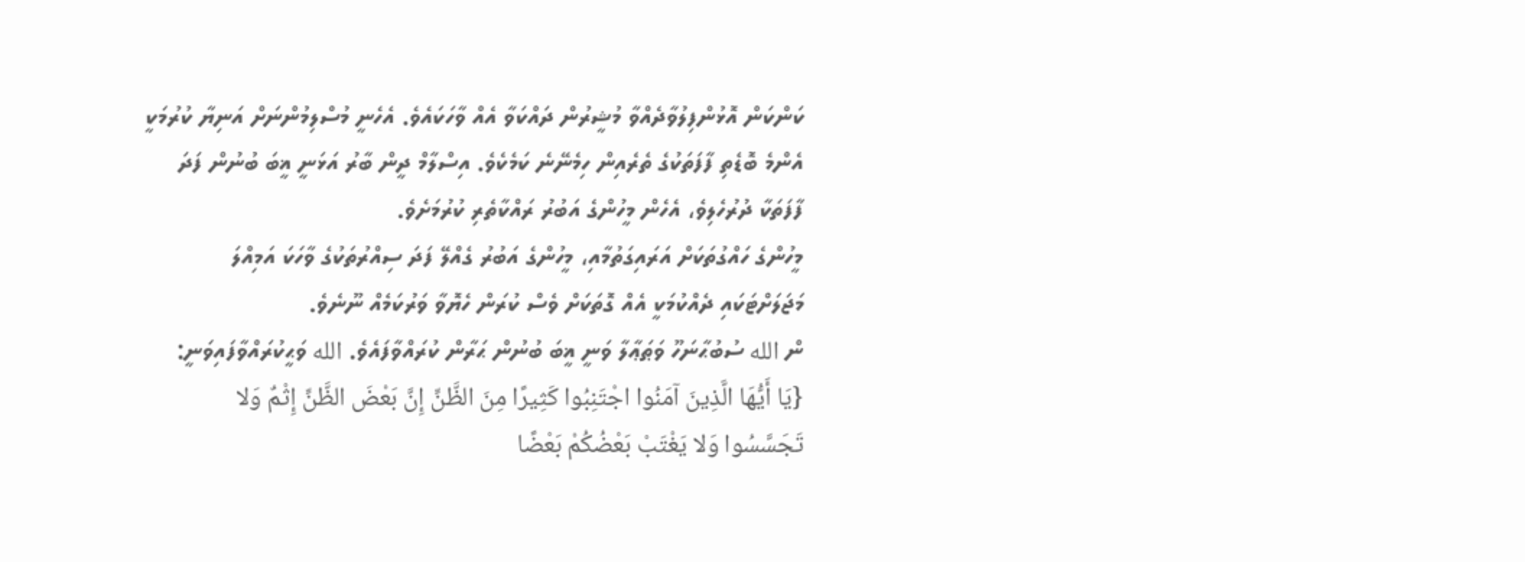ކަންކަން އޮޅުންފިލުވާދެއްވާ މުޝީރުން ދައްކަވާ އެއް ވާހަކައެވެ. އެހެނީ މުސްލިމުންނަށް އަނިޔާ ކުރުމަކީ އެންމެ ބޮޑެތި ފާފަތަކުގެ ތެރެއިން ހިމެނޭނެ ކަމެކެވެ. އިސްލާމް ދީން ބާރު އަޅަނީ ޣީބަ ބުނުން ފަދަ ފާފަތަކާ ދުރުހެލިވެ، އެހެން މީހުންގެ އަބުރު ރައްކާތެރި ކުރުމަށެވެ.
މީހުންގެ ހައްގުތަކަށް އަރައިގަތުމާއި، މީހުންގެ އަބުރު ގެއްލޭ ފަދަ ސިއްރުތަކުގެ ވާހަކަ އަމިއްލަ މަޖަލަށްޓަކައި ދެއްކުމަކީ އެއް ގޮތަކަށް ވެސް ކުރަން ހެޔޮވާ ވަރުކަމެއް ނޫނެވެ.
ން الله ސުބުޙާނަހޫ ވަޠަޢާލާ ވަނީ ޣީބަ ބުނުން ޙަރާން ކުރައްވާފައެވެ. الله ވަޙީކުރައްވާފައިވަނީ: {يَا أَيُّهَا الَّذِينَ آمَنُوا اجْتَنِبُوا كَثِيرًا مِنَ الظَّنِّ إِنَّ بَعْضَ الظَّنِّ إِثْمٌ وَلا تَجَسَّسُوا وَلا يَغْتَبْ بَعْضُكُمْ بَعْضًا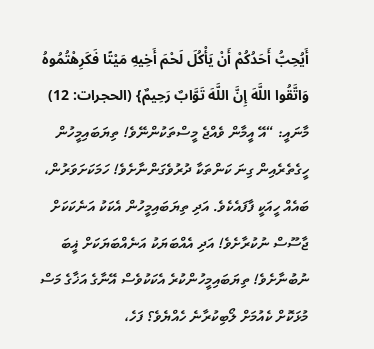أَيُحِبُّ أَحَدُكُمْ أَنْ يَأْكُلَ لَحْمَ أَخِيهِ مَيْتًا فَكَرِهْتُمُوهُ وَاتَّقُوا اللَّهَ إِنَّ اللَّهَ تَوَّابٌ رَحِيمٌ} (الحجرات: 12) މާނައީ: “އޭ އީމާން ވެއްޖެ މީސްތަކުންނޭވެ! ތިޔަބައިމީހުން ހީގެތެރެއިން ގިނަ ކަންތަކާ ދުރުވެގަންނާށެވެ! ހަމަކަށަވަރުން، ބައެއް ހީއަކީ ފާފައެކެވެ. އަދި ތިޔަބައިމީހުން އެކަކު އަނެކަކަށް ޖާސޫސް ނުކުރާށެވެ! އަދި އެއްބަޔަކު އަނެއްބަޔަކަށް ޣީބަ ނުބުނާށެވެ! ތިޔަބައިމީހުންކުރެ އެކަކުވެސް އޭނާގެ އަޚާގެ މަސް މުޅަކޮށް ކެއުމަށް ލޯބިކުރާނެ ހެއްޔެވެ؟ ފަހެ،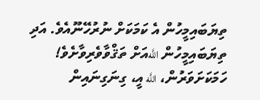ތިޔަބައިމީހުން އެ ކަމަކަށް ނުރުހޭނޫއެވެ. އަދި ތިޔަބައިމީހުން اللَّهއަށް ތަޤްވާވެރިވާށެވެ! ހަމަކަށަވަރުން، اللَّه އީ، ގިނަގިނައިން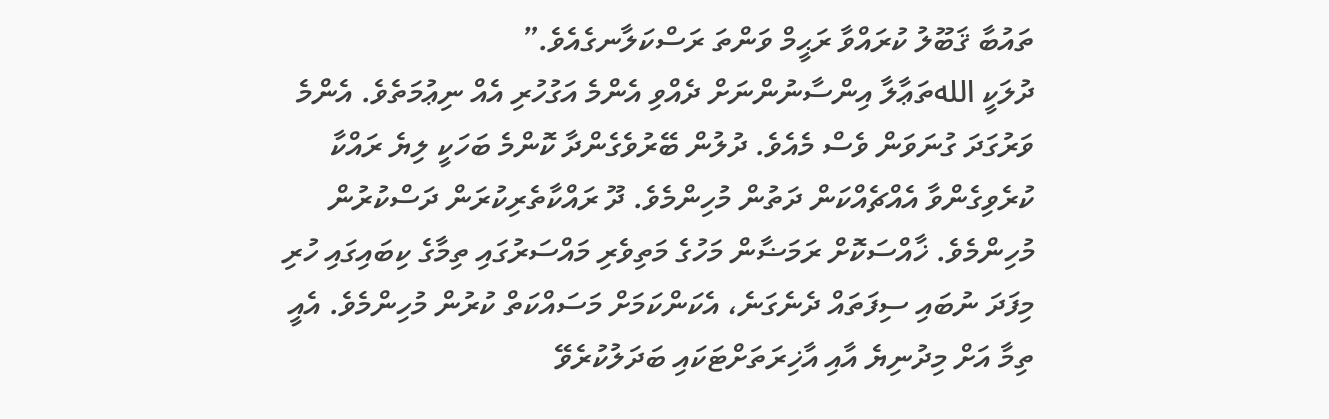ތައުބާ ޤަބޫލު ކުރައްވާ ރަޙީމް ވަންތަ ރަސްކަލާނގެއެވެ.”
ދުލަކީ اللهތަޢާލާ އިންސާނުންނަށް ދެއްވި އެންމެ އަގުހުރި އެއް ނިޢުމަތެވެ. އެންމެ ވަރުގަދަ ގުނަވަން ވެސް މެއެވެ. ދުލުން ބޭރުވެގެންދާ ކޮންމެ ބަހަކީ ލިޔެ ރައްކާ ކުރެވިގެންވާ އެއްޗެއްކަން ދަތުން މުހިންމެވެ. ދޫ ރައްކާތެރިކުރަން ދަސްކުރުން މުހިންމެވެ. ޚާއްސަކޮށް ރަމަޟާން މަހުގެ މަތިވެރި މައްސަރުގައި ތިމާގެ ކިބައިގައި ހުރި މިފަދަ ނުބައި ސިފަތައް ދެނެގަނެ، އެކަންކަމަށް މަސައްކަތް ކުރުން މުހިންމެވެ. އެއީ ތިމާ އަށް މިދުނިޔެ އާއި އާޚިރަތަށްޓަކައި ބަދަލުކުރެވޭ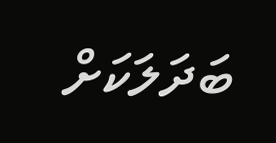ބަދަލަކަށް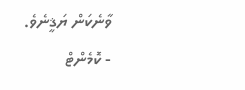ވާނެކަން ޔަޤީނެވެ.
- ކޮމެންޓް